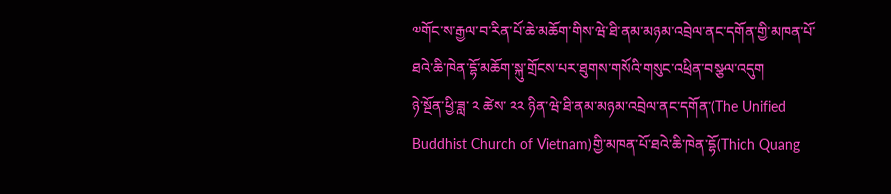༧གོང་ས་རྒྱལ་བ་རིན་པོ་ཆེ་མཆོག་གིས་ཝེ་ཐི་ནམ་མཉམ་འབྲེལ་ནང་དགོན་གྱི་མཁན་པོ་ཐའེ་ཆི་ཁེན་དྷོ་མཆོག་སྐུ་གྲོངས་པར་ཐུགས་གསོའི་གསུང་འཕྲིན་བསྩལ་འདུག
ཉེ་སྔོན་ཕྱི་ཟླ་ ༢ ཚེས་ ༢༢ ཉིན་ཝེ་ཐི་ནམ་མཉམ་འབྲེལ་ནང་དགོན་(The Unified Buddhist Church of Vietnam)གྱི་མཁན་པོ་ཐའེ་ཆི་ཁེན་དྷོ(Thich Quang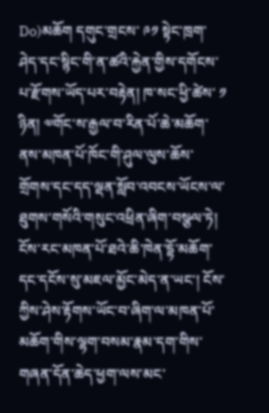Do)མཆོག དགུང་གྲངས་ ༩༡ སྟེང་ཁྲག་ཤེད་དང་སྙིང་གི་ན་ཚའི་རྐྱེན་གྱིས་དགོངས་པ་རྫོགས་ཡོད་པར་བརྟེན། ཁ་སང་ཕྱི་ཚེས་ ༡ ཉིན། ༧གོང་ས་རྒྱལ་བ་རིན་པོ་ཆེ་མཆོག་ནས་མཁན་པོ་ཁོང་གི་ཤུལ་ལུས་ཆོས་གྲོགས་དང་དད་ལྡན་སློབ་འབངས་ཡོངས་ལ་ཐུགས་གསོའི་གསུང་འཕྲིན་ཞིག་བསྩལ་ཏེ། ངོས་རང་མཁན་པོ་ཐའེ་ཆི་ཁེན་དྷོ་མཆོག་དང་དངོས་སུ་མཇལ་མྱོང་མེད་ན་ཡང་། ངོས་ཀྱིས་ཤེས་རྟོགས་ཡོང་བ་ཞིག་ལ་མཁན་པོ་མཆོག་གིས་ལྷག་བསམ་རྣམ་དག་གིས་གཞན་དོན་ཆེད་ཕྱག་ལས་མང་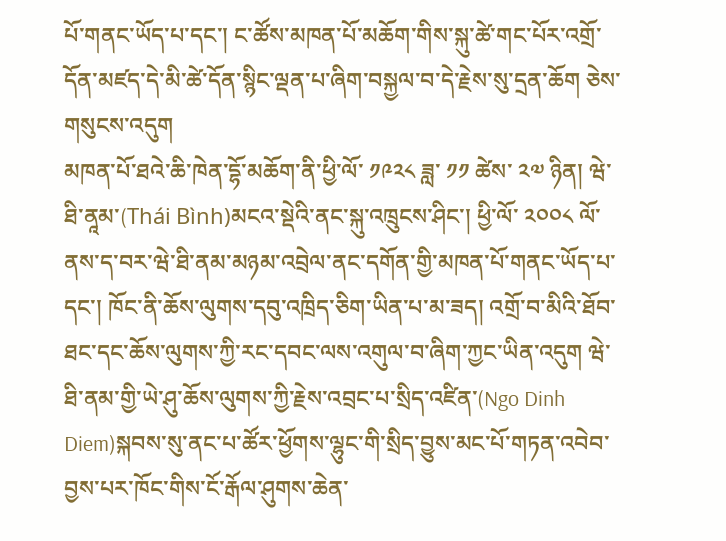པོ་གནང་ཡོད་པ་དང་། ང་ཚོས་མཁན་པོ་མཆོག་གིས་སྐུ་ཚེ་གང་པོར་འགྲོ་དོན་མཛད་དེ་མི་ཚེ་དོན་སྙིང་ལྡན་པ་ཞིག་བསྐྱལ་བ་དེ་རྗེས་སུ་དྲན་ཆོག ཅེས་གསུངས་འདུག
མཁན་པོ་ཐའེ་ཆི་ཁེན་དྷོ་མཆོག་ནི་ཕྱི་ལོ་ ༡༩༢༨ ཟླ་ ༡༡ ཚེས་ ༢༧ ཉིན། ཝེ་ཐི་ནཱམ་(Thái Bình)མངའ་སྡེའི་ནང་སྐུ་འཁྲུངས་ཤིང་། ཕྱི་ལོ་ ༢༠༠༨ ལོ་ནས་ད་བར་ཝེ་ཐི་ནམ་མཉམ་འབྲེལ་ནང་དགོན་གྱི་མཁན་པོ་གནང་ཡོད་པ་དང་། ཁོང་ནི་ཆོས་ལུགས་དབུ་འཁྲིད་ཅིག་ཡིན་པ་མ་ཟད། འགྲོ་བ་མིའི་ཐོབ་ཐང་དང་ཆོས་ལུགས་ཀྱི་རང་དབང་ལས་འགུལ་བ་ཞིག་ཀྱང་ཡིན་འདུག ཝེ་ཐི་ནམ་གྱི་ཡེ་ཤུ་ཆོས་ལུགས་ཀྱི་རྗེས་འབྲང་པ་སྲིད་འཛིན་(Ngo Dinh Diem)སྐབས་སུ་ནང་པ་ཚོར་ཕྱོགས་ལྷུང་གི་སྲིད་བྱུས་མང་པོ་གཏན་འབེབ་བྱས་པར་ཁོང་གིས་ངོ་རྒོལ་ཤུགས་ཆེན་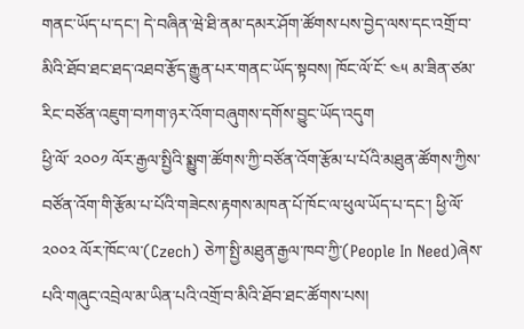གནང་ཡོད་པ་དང་། དེ་བཞིན་ཝེ་ཐི་ནམ་དམར་ཤོག་ཚོགས་པས་བྱེད་ལས་དང་འགྲོ་བ་མིའི་ཐོབ་ཐང་ཐད་འཐབ་རྩོད་རྒྱུན་པར་གནང་ཡོད་སྟབས། ཁོང་ལོ་ངོ་ ༤༥ མ་ཟིན་ཙམ་རིང་བཙོན་འཇུག་བཀག་ཉར་འོག་བཞུགས་དགོས་བྱུང་ཡོད་འདུག
ཕྱི་ལོ་ ༢༠༠༡ ལོར་རྒྱལ་སྤྱིའི་སྨྱུག་ཚོགས་ཀྱི་བཙོན་འོག་རྩོམ་པ་པོའི་མཐུན་ཚོགས་ཀྱིས་བཙོན་འོག་གི་རྩོམ་པ་པོའི་གཟེངས་རྟགས་མཁན་པོ་ཁོང་ལ་ཕུལ་ཡོད་པ་དང་། ཕྱི་ལོ་ ༢༠༠༢ ལོར་ཁོང་ལ་(Czech) ཅེཀ་སྤྱི་མཐུན་རྒྱལ་ཁབ་ཀྱི་(People In Need)ཞེས་པའི་གཞུང་འབྲེལ་མ་ཡིན་པའི་འགྲོ་བ་མིའི་ཐོབ་ཐང་ཚོགས་པས།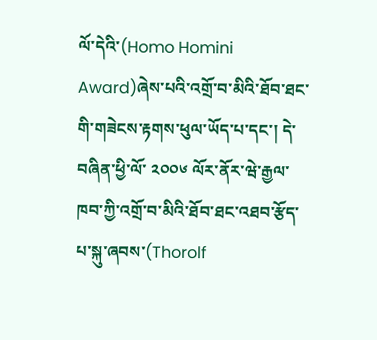ལོ་དེའི་(Homo Homini Award)ཞེས་པའི་འགྲོ་བ་མིའི་ཐོབ་ཐང་གི་གཟེངས་རྟགས་ཕུལ་ཡོད་པ་དང་། དེ་བཞིན་ཕྱི་ལོ་ ༢༠༠༦ ལོར་ནོར་ཝེ་རྒྱལ་ཁབ་ཀྱི་འགྲོ་བ་མིའི་ཐོབ་ཐང་འཐབ་རྩོད་པ་སྐུ་ཞབས་(Thorolf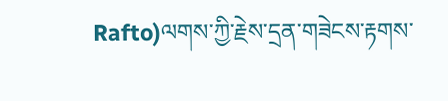Rafto)ལགས་ཀྱི་རྗེས་དྲན་གཟེངས་རྟགས་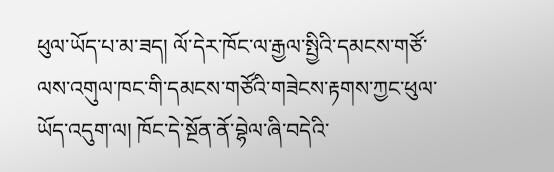ཕུལ་ཡོད་པ་མ་ཟད། ལོ་དེར་ཁོང་ལ་རྒྱལ་སྤྱིའི་དམངས་གཙོ་ལས་འགུལ་ཁང་གི་དམངས་གཙོའི་གཟེངས་རྟགས་ཀྱང་ཕུལ་ཡོད་འདུག་ལ། ཁོང་དེ་སྔོན་ནོ་བྷེལ་ཞི་བདེའི་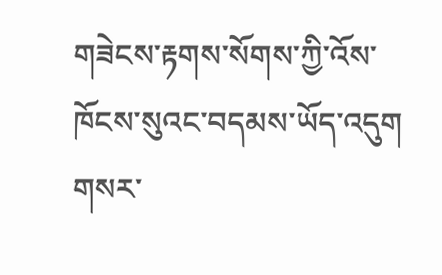གཟེངས་རྟགས་སོགས་ཀྱི་འོས་ཁོངས་སུའང་བདམས་ཡོད་འདུག
གསར་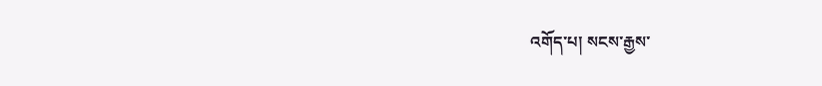འགོད་པ། སངས་རྒྱས་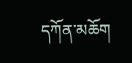དཀོན་མཆོག